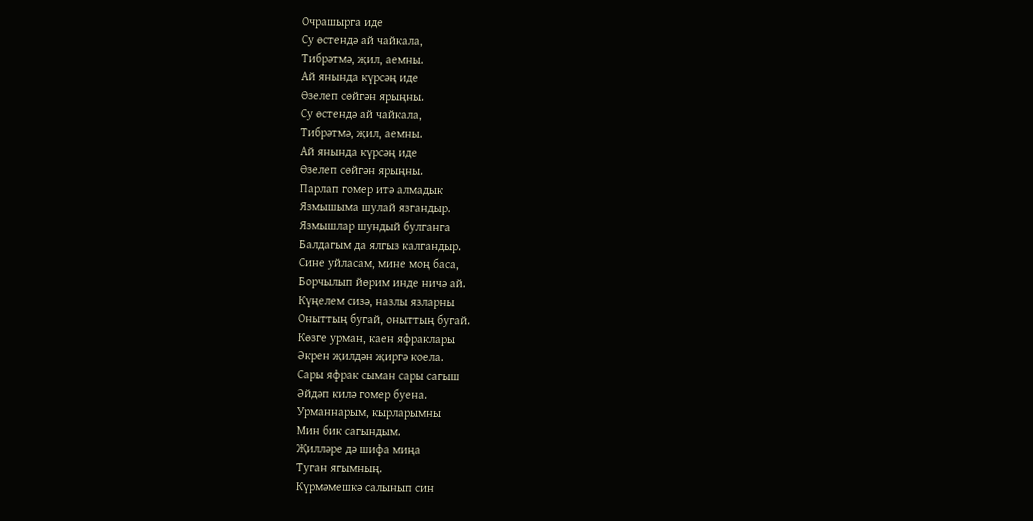Очрашырга иде
Су өстендә ай чайкала,
Тибрәтмә, җил, аемны.
Ай янында күрсәң иде
Өзелеп сөйгән ярыңны.
Су өстендә ай чайкала,
Тибрәтмә, җил, аемны.
Ай янында күрсәң иде
Өзелеп сөйгән ярыңны.
Парлап гомер итә алмадык
Язмышыма шулай язгандыр.
Язмышлар шундый булганга
Балдагым да ялгыз калгандыр.
Сине уйласам, мине моң баса,
Борчылып йөрим инде ничә ай.
Күңелем сизә, назлы язларны
Оныттың бугай, оныттың бугай.
Көзге урман, каен яфраклары
Әкрен җилдән җиргә коела.
Сары яфрак сыман сары сагыш
Әйдәп килә гомер буена.
Урманнарым, кырларымны
Мин бик сагындым.
Җилләре дә шифа миңа
Туган ягымның.
Күрмәмешкә салынып син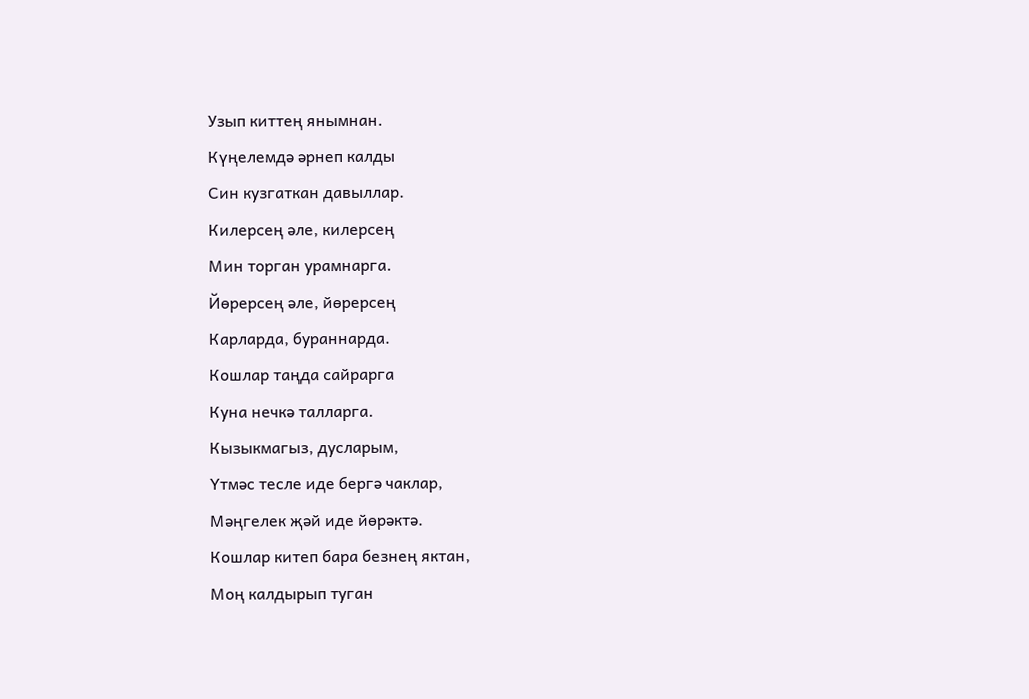Узып киттең янымнан.
Күңелемдә әрнеп калды
Син кузгаткан давыллар.
Килерсең әле, килерсең
Мин торган урамнарга.
Йөрерсең әле, йөрерсең
Карларда, бураннарда.
Кошлар таңда сайрарга
Куна нечкә талларга.
Кызыкмагыз, дусларым,
Үтмәс тесле иде бергә чаклар,
Мәңгелек җәй иде йөрәктә.
Кошлар китеп бара безнең яктан,
Моң калдырып туган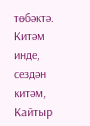төбәктә.
Китәм инде, сездән китәм,
Кайтыр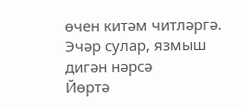өчен китәм читләргә.
Эчәр сулар, язмыш дигән нәрсә
Йөртә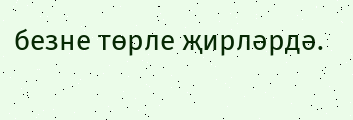безне төрле җирләрдә.